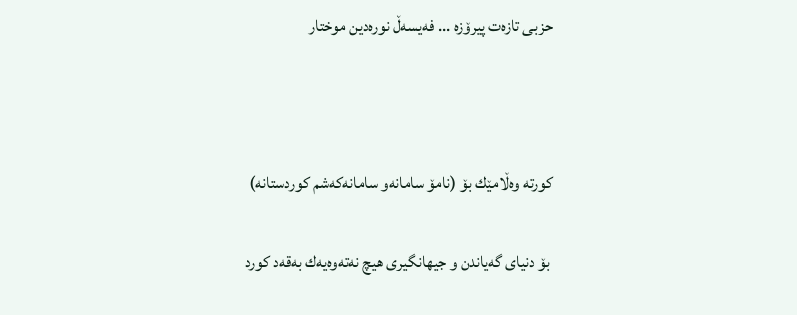حزبی تازه‌ت پیرۆزه ... فه‌یسه‌ڵ نوره‌دین موختار



كورته وه‌ڵامێك بۆ (نامۆ سامانه‌و سامانه‌كه‌شم كوردستانه)

 بۆ دنیای گه‌یاندن و جیهانگیری هیچ نه‌ته‌وه‌یه‌ك به‌قه‌د كورد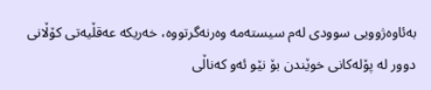به‌ئاوه‌ژوویی سوودی له‌م سیسته‌مه وه‌رنه‌گرتووه، خه‌ریكه عه‌قڵیه‌تی كۆڵانی دوور له پۆله‌كانی خوێندن بۆ نێو ئه‌و كه‌ناڵی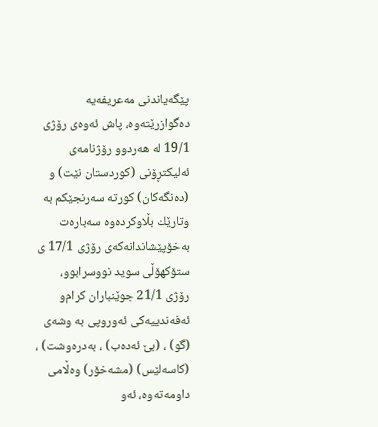پێگه‌یاندنی مه‌عریفه‌یه ده‌گوازرێته‌وه، پاش ئه‌وه‌ی رۆژی 19/1 له هه‌ردوو رۆژنامه‌ی ئه‌لیكتڕۆنی (كوردستان نێت) و (ده‌نگه‌كان) كورته‌ سه‌رنجێكم به‌ وتارێك بڵاوكرده‌وه سه‌باره‌ت به‌خۆپێشاندانه‌كه‌ی رۆژی 17/1 ی ستۆكهۆڵی سوید نووسرابوو، رۆژی 21/1 جوێنباران كرام‌و ئه‌فه‌ندییه‌كی ئه‌وروپی به‌ وشه‌ی (گو) ، (بێ ئه‌ده‌ب) ، به‌دره‌وشت) ، (كاسه‌لێس) (مشه‌خۆر) وه‌ڵامی داومه‌ته‌وه، ئه‌و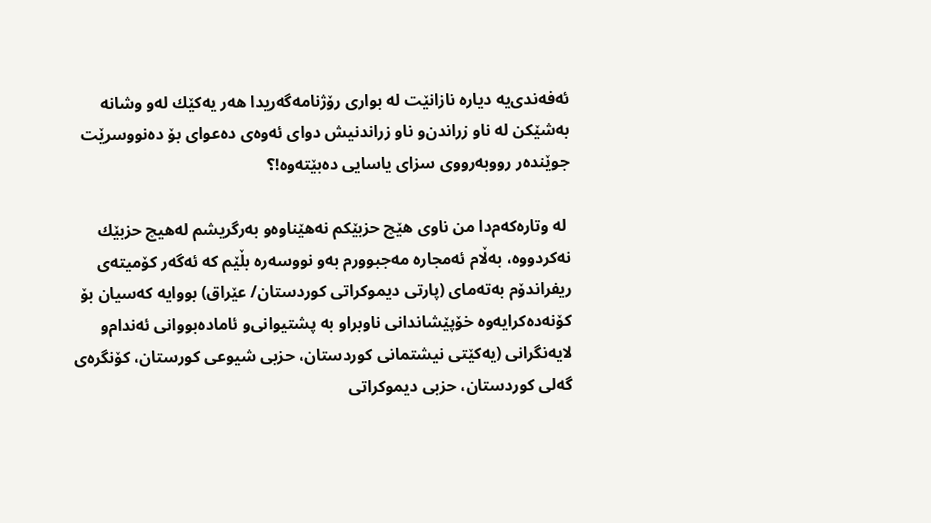ئه‌فه‌ندی‌یه دیاره نازانێت له‌ بواری رۆژنامه‌گه‌ریدا هه‌ر یه‌كێك له‌و وشانه به‌شێكن له ناو زراندن‌و ناو زراندنیش دوای ئه‌وه‌ی ده‌عوای بۆ ده‌نووسرێت جوێنده‌ر رووبه‌رووی سزای یاسایی ده‌بێته‌وه!؟

 له وتاره‌که‌م‌دا من ناوی هێچ حزبێكم نه‌هێناوه‌و به‌رگریشم له‌هیچ حزبێك نه‌كردووه، به‌ڵام ئه‌مجاره مه‌جبوورم به‌و نووسه‌ره بڵێم كه‌ ئه‌گه‌ر كۆمیته‌ی ریفراندۆم به‌‌ته‌مای (پارتی دیموكراتی كوردستان/ عێراق) بووایه كه‌سیان بۆ كۆنه‌ده‌كرایه‌وه خۆپێشاندانی ناوبراو به‌ پشتیوانی‌و ئاماده‌بووانی ئه‌ندام‌و لایه‌نگرانی (یه‌كێتی نیشتمانی كوردستان، حزبی شیوعی كورستان، كۆنگره‌ی گه‌لی كوردستان، حزبی دیموكراتی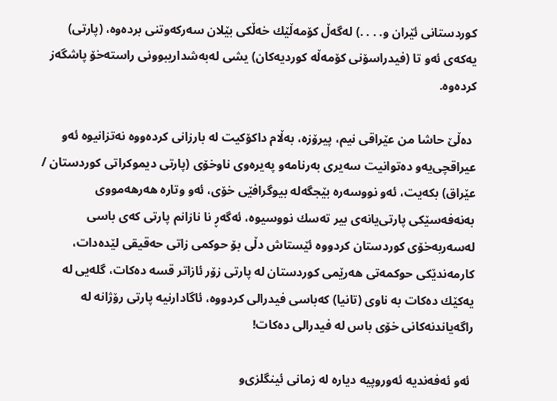كوردستانی ئێران و. . . .) له‌گه‌ڵ كۆمه‌ڵێك خه‌ڵكی بێلان سه‌ركه‌وتنی برده‌وه، (پارتی) یه‌كه‌ی ئه‌و تا (فیدراسۆنی كۆمه‌ڵه‌ كوردیه‌كان) یشی له‌به‌شداریبوونی راسته‌خۆ پاشگه‌ز كرده‌وه.

 ده‌ڵێ حاشا من عێراقی نیم، پیرۆزه، به‌ڵام داكۆكیت له بارزانی كرده‌ووه نه‌تزانیوه ئه‌و عیراقچی‌یه‌و ده‌توانیت سه‌یری به‌رنامه‌و په‌یره‌وی ناوخۆی (پارتی دیموكراتی كوردستان / عێراق) بكه‌یت، ئه‌و نووسه‌ره بێجگه‌‌له بیوگرافێی خۆی، ئه‌و وتاره هه‌رهه‌مووی به‌نه‌فه‌سێكی پارتی‌یانه‌ی بیر ته‌سك نووسیوه، ئه‌گه‌ڕ نا نازانم پارتی كه‌ی باسی له‌سه‌ربه‌خۆی كوردستان كردووه ئێستاش دڵی بۆ حوكمی زاتی حه‌قیقی لێده‌دات، كارمه‌ندێكی حوكمه‌تی هه‌رێمی كوردستان له پارتی زۆر ئازاتر قسه‌ ده‌كات، گله‌یی له‌ یه‌كێك ده‌كات به‌ ناوی (تانیا) كه‌باسی فیدرالی كردووه، ئاگادارنیه پارتی رۆژانه له‌ راگه‌یاندنه‌كانی خۆی باس له فیدرالی ده‌كات!

 ئه‌و ئه‌فه‌ندیه‌ ئه‌وروپیه‌ دیاره‌ له زمانی ئینگلزی‌و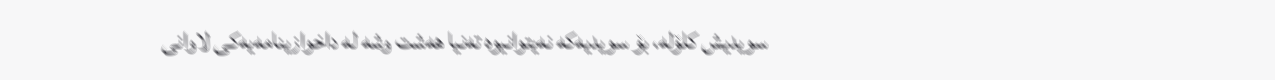سویدیش كلۆله، بۆ سویدیه‌كه نه‌یتوانیوه ته‌نیا هه‌شت وشه له داخوازینامه‌یه‌كی لاوانی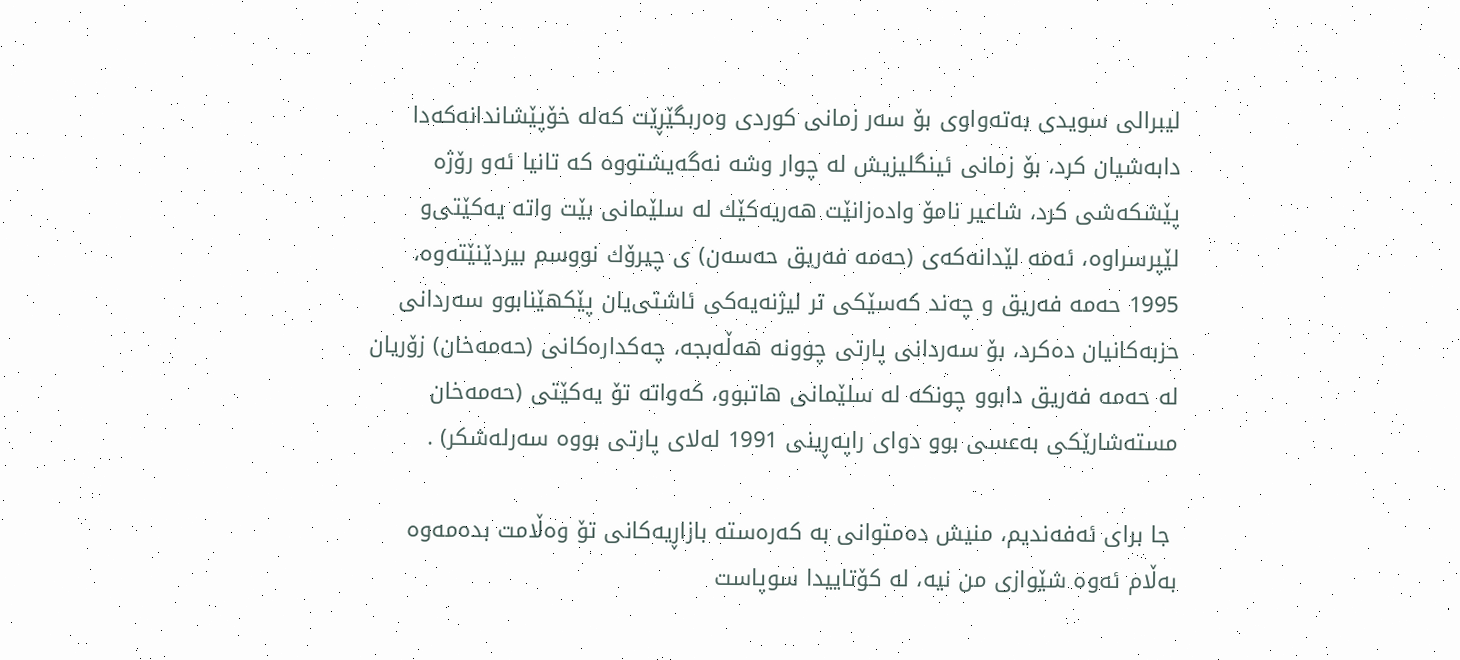لیبرالی سویدی به‌ته‌واوی بۆ سه‌ر زمانی كوردی وه‌ربگێڕێت كه‌له خۆپێشاندانه‌كه‌دا دابه‌شیان كرد، بۆ زمانی ئینگلیزیش له چوار وشه‌ نه‌گه‌یشتووه كه تانیا ئه‌و رۆژه پێشكه‌شی كرد، شاعیر نامۆ واده‌زانێت هه‌ریه‌كێك له سلێمانی بێت واته یه‌كێتی‌و لێپرسراوه، ئه‌مه‌ لێدانه‌كه‌ی (حه‌مه‌ فه‌ریق حه‌سه‌ن) ی چیرۆك نووسم بیردێنێته‌وه، 1995 حه‌مه‌ فه‌ریق و چه‌ند كه‌سێكی تر لیژنه‌یه‌كی ئاشتی‌یان پێكهێنابوو سه‌ردانی حزبه‌كانیان ده‌كرد، بۆ سه‌ردانی پارتی چوونه‌ هه‌ڵه‌بجه‌، چه‌كداره‌كانی (حه‌مه‌خان) زۆریان له حه‌مه فه‌ریق دابوو چونكه‌ له سلێمانی هاتبوو، كه‌واته‌ تۆ یه‌‌‌‌‌كێتی (حه‌مه‌خان مسته‌شارێكی به‌عسی بوو دوای راپه‌ڕینی 1991 له‌لای پارتی بووه سه‌رله‌شكر) .

 جا برای ئه‌فه‌ندیم، منیش ده‌متوانی به‌ كه‌ره‌سته‌ بازاڕیه‌كانی تۆ وه‌ڵامت بده‌مه‌وه به‌ڵام ئه‌وه شێوازی من نیه، له كۆتاییدا سوپاست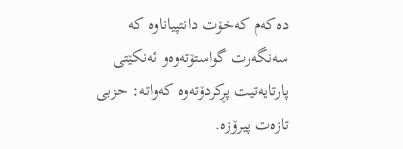ده‌كه‌م كه‌خۆت دانتپیاناوه كه سه‌نگه‌رت گواستۆته‌وه‌و ئه‌نكێتی پارتایه‌تیت پڕ‌كردۆته‌وه‌ كه‌واته: حزبی تازه‌ت پیرۆزه.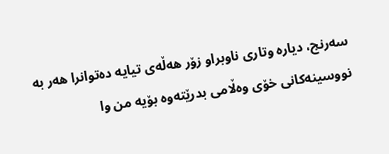سه‌رنج، دیاره وتاری ناوبراو زۆر هه‌ڵه‌ی تیایه ده‌توانرا هه‌ر به‌ نووسینه‌كانی خۆی وه‌ڵامی بدرێته‌وه بۆیه من وا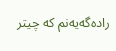راده‌گه‌یه‌نم كه چیتر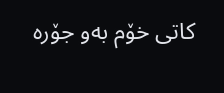كاتی خۆم به‌و جۆره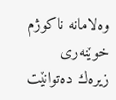وه‌لامانه‌ ناكوژم خوێنه‌ری زیره‌ك ده‌توانێت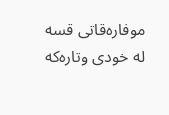موفاره‌قاتی قسه‌ له خودی وتاره‌كه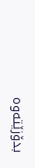بدۆزێته‌وه